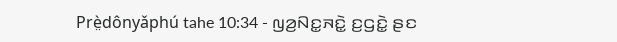Prè̤dônyǎphú tahe 10:34 - ꤜꤤ꤬ꤡꤢ꤭ꤏꤢꤧ꤭ ꤢ꤬ꤞꤢꤧ꤭ ꤔꤢ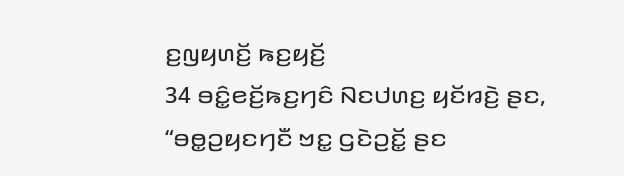ꤢ꤬ꤜꤟꤛꤢꤩ꤬ ꤒꤢ꤬ꤟꤢꤩ꤬
34 ꤋꤢꤨ꤭ꤕꤢꤩ꤬ꤒꤢ꤬ꤚꤢꤨ ꤡꤢꤓꤛꤢ꤬ ꤟꤢꤩꤙꤢꤧ꤬ ꤔꤢ, “ꤋꤥ꤭ꤑꤟꤢꤚꤢꤪ ꤠꤢ꤭ ꤞꤢꤧꤑꤢꤩ꤭ ꤔꤢ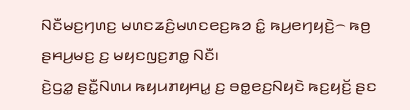ꤡꤢꤪꤗꤢ꤬ꤚꤛꤢ꤬ ꤗꤛꤢꤘꤢꤨ꤬ꤗꤛꤢꤕꤢ꤬ꤒꤤ ꤢꤨ꤭ ꤒꤣ꤬ꤕꤚꤟꤢꤧ꤬꤮ ꤒꤥ꤬ ꤔꤌꤣ꤬ꤗꤢ꤬ ꤢ꤬ ꤗꤟꤢꤜꤢ꤬ꤊꤥ꤭ ꤡꤢꤪ꤯
ꤢꤧ꤬ꤞꤤ꤭ ꤔꤢꤪ꤭ꤡꤛꤣ ꤒꤟꤣꤊꤟꤌꤣ꤭ ꤢ꤬ ꤋꤥ꤭ꤕꤢ꤬ꤡꤟꤢꤧ ꤒꤢ꤬ꤟꤢꤩ꤬ ꤔꤢ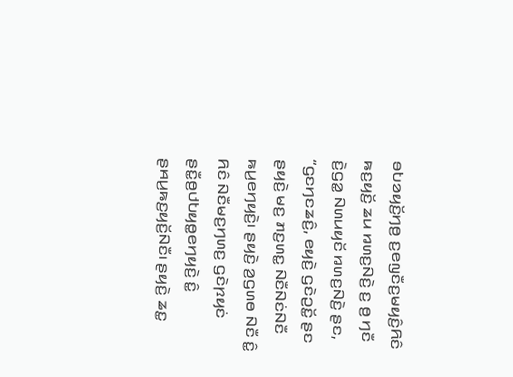ꤋꤝꤤꤟꤢꤩ꤬ꤚꤥ꤬ ꤢ꤬ꤕꤜꤢꤪꤢ꤬ꤗꤟꤢꤨ꤬ꤖꤢꤨ ꤒꤢ꤬ꤟꤢꤩ꤬ ꤘꤣ ꤙꤛꤢ꤬ꤡꤢꤧ꤬ ꤢ꤬ ꤥ꤬ ꤚꤢꤪ ꤢꤧ꤬ꤞꤤ꤭ ꤡꤛꤣꤟꤢꤩ ꤙꤛꤢ꤬ꤡꤢꤧ꤬ ꤔꤢ, “ꤞꤢꤚꤢꤘꤢꤨ꤬, ꤕꤟꤢꤧ꤬ ꤞꤢꤧꤑꤢꤩ꤭ ꤔꤢ ꤔꤟꤢꤧ꤬ ꤗꤢ꤬ ꤊꤢ꤬ꤛꤢ꤭ ꤡꤢꤪꤡꤢꤦꤡꤢꤪ ꤒꤣ꤬ꤕꤚꤟꤢꤧ꤬꤯ ꤔꤟꤢꤧ꤬ ꤤ꤬ꤞꤛꤥ ꤡꤢꤪ ꤢꤨ꤭ ꤖꤢꤨ ꤡꤢꤪꤗꤢ꤬ꤚꤛꤢ꤬ ꤞꤢꤧꤐꤟꤢꤦ ꤔꤢꤪ꤭ꤥ꤬ꤓꤝꤟꤥ꤭ꤕꤚꤟꤢꤧ꤬ ꤢꤨ꤭ ꤔꤌꤣ꤬ꤒꤢ꤬ꤟꤢꤩ꤬ꤡꤢꤪ꤯ ꤔꤟꤢꤧ꤬ ꤘꤢ꤭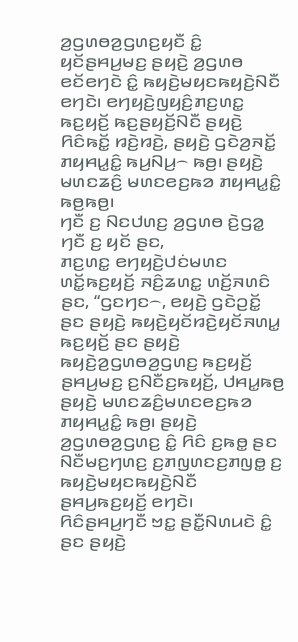ꤤ꤬ꤞꤛꤥꤤ꤬ꤞꤛꤢ꤬ꤟꤢꤪ ꤢꤨ꤭ ꤟꤢꤩꤔꤌꤣ꤬ꤗꤢ꤬ ꤔꤟꤢꤧ꤬ ꤤ꤬ꤞꤛꤥ ꤕꤢꤩꤕꤚꤢꤧ ꤢꤨ꤭ ꤒꤟꤢꤧ꤬ꤗꤟꤢꤒꤟꤢꤧ꤬ꤡꤢꤪ ꤕꤚꤢꤧ꤯ ꤕꤚꤟꤢꤧ꤬ꤜꤟꤢꤨ꤬ꤊꤢ꤬ꤛꤢ꤭ ꤒꤢ꤬ꤟꤢꤩ꤬ ꤒꤢ꤬ꤔꤟꤢꤩ꤬ꤡꤢꤪ ꤔꤟꤢꤧ꤬ ꤖꤢꤨꤒꤢꤩ꤭ ꤙꤢꤧ꤬ꤙꤢꤧ꤬, ꤔꤟꤢꤧ꤬ ꤞꤢꤧꤤ꤬ꤏꤢꤩ꤭ ꤊꤟꤌꤣ꤭ꤢꤨ꤭ ꤒꤣ꤬ꤡꤣ꤬꤮ ꤒꤥ꤬꤯ ꤔꤟꤢꤧ꤬ ꤗꤛꤢꤘꤢꤨ꤬ ꤗꤛꤢꤕꤢ꤬ꤒꤤ ꤊꤟꤌꤣ꤭ꤢꤨ꤭ ꤒꤥ꤬ꤒꤥ꤬꤯
ꤚꤢꤪ ꤢ꤬ ꤡꤢꤓꤛꤢ꤬ ꤤ꤬ꤞꤛꤥ ꤢꤧ꤬ꤞꤤ꤭ ꤚꤢꤪ ꤢ꤬ ꤟꤢꤩ ꤔꤢ,
ꤊꤢ꤬ꤛꤢ꤭ ꤕꤚꤟꤢꤧ꤬ꤓꤢꤦꤗꤛꤢ ꤛꤢꤩ꤭ꤒꤢ꤬ꤟꤢꤩ꤬ ꤏꤢꤨ꤬ꤘꤛꤢ꤭ ꤛꤢꤩ꤬ꤏꤛꤢꤨ ꤔꤢ, “ꤞꤢꤚꤢ꤮, ꤕꤟꤢꤧ꤬ ꤞꤢꤧꤑꤢꤩ꤭ ꤔꤢ ꤔꤟꤢꤧ꤬ ꤒꤟꤢꤧ꤬ꤟꤢꤩꤙꤢꤧ꤬ꤟꤢꤩꤏꤛꤣ꤭ ꤒꤢ꤬ꤟꤢꤩ꤬ ꤔꤢ ꤔꤟꤢꤧ꤬ ꤒꤟꤢꤧ꤬ꤤ꤬ꤞꤛꤥꤤ꤬ꤞꤛꤢ꤬ ꤒꤢ꤬ꤟꤢꤩ꤬ ꤔꤌꤣ꤬ꤗꤢ꤬ ꤢ꤬ꤡꤢꤪꤢ꤬ꤒꤟꤢꤩ꤬, ꤓꤌꤣ꤭ꤒꤥ꤬ ꤔꤟꤢꤧ꤬ ꤗꤛꤢꤘꤢꤨ꤬ꤗꤛꤢꤕꤢ꤬ꤒꤤ ꤊꤟꤌꤣ꤭ꤢꤨ꤭ ꤒꤥ꤬꤯ ꤔꤟꤢꤧ꤬ ꤤ꤬ꤞꤛꤥꤤ꤬ꤞꤛꤢ꤬ ꤢꤨ꤭ ꤖꤢꤨ ꤢ꤬ꤒꤥ꤭ ꤔꤢ ꤡꤢꤪꤗꤢ꤬ꤚꤛꤢ꤬ ꤢ꤬ꤊꤜꤛꤢꤢ꤬ꤊꤜꤥ꤭ ꤢ꤬ ꤒꤟꤢꤧ꤬ꤗꤟꤢꤒꤟꤢꤧ꤬ꤡꤢꤪ ꤔꤌꤣ꤬ꤒꤢ꤬ꤟꤢꤩ꤬ ꤕꤚꤢꤧ꤯
ꤖꤢꤨꤔꤌꤣ꤬ꤚꤢꤪ ꤠꤢ꤭ ꤔꤢꤪ꤭ꤡꤛꤣꤢꤧ ꤢꤨ꤭ ꤔꤢ ꤔꤟꤢꤧ꤬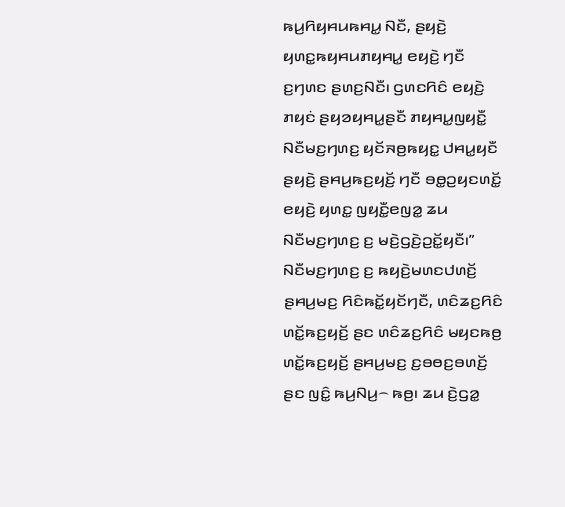ꤒꤣ꤬ꤖꤟꤌꤣꤒꤌꤣ꤭ ꤡꤢꤪ, ꤔꤟꤢꤧ꤬ ꤟꤛꤢ꤭ꤒꤟꤌꤣꤊꤟꤌꤣ꤭ ꤕꤟꤢꤧ꤬ ꤚꤢꤪ ꤢ꤬ꤚꤛꤢ ꤔꤛꤢ꤬ꤡꤢꤪ꤯ ꤞꤛꤢꤖꤢꤨ ꤕꤟꤢꤧ꤬ ꤊꤟꤢꤦ ꤔꤟꤤꤟꤌꤣ꤭ꤔꤢꤪ ꤊꤟꤌꤣ꤭ꤜꤟꤢꤪ꤭ ꤡꤢꤪꤗꤢ꤬ꤚꤛꤢ꤬ ꤟꤢꤩꤏꤥ꤬ꤒꤟꤢ꤭ ꤓꤌꤣ꤭ꤟꤢꤪ ꤔꤟꤢꤧ꤬ ꤔꤌꤣ꤬ꤒꤢ꤬ꤟꤢꤩ꤬ ꤚꤢꤪ ꤋꤥ꤭ꤑꤟꤢꤛꤢꤩ꤭ ꤕꤟꤢꤧ꤬ ꤟꤛꤢ꤭ ꤜꤟꤢꤪ꤭ꤕꤜꤤ꤭ ꤘꤣ ꤡꤢꤪꤗꤢ꤬ꤚꤛꤢ꤬ ꤢ꤬ ꤗꤢꤧ꤬ꤞꤢꤧ꤬ꤑꤢꤩ꤭ꤟꤢꤪ꤯”
ꤡꤢꤪꤗꤢ꤬ꤚꤛꤢ꤬ ꤢ꤬ ꤒꤟꤢꤧ꤬ꤗꤛꤢꤓꤛꤢꤩ꤬ ꤔꤌꤣ꤬ꤗꤢ꤬ ꤖꤢꤨꤒꤢꤩ꤭ꤟꤢꤩꤚꤢꤪ, ꤛꤢꤨꤘꤢ꤬ꤖꤢꤨ ꤛꤢꤩ꤭ꤒꤢ꤬ꤟꤢꤩ꤬ ꤔꤢ ꤛꤢꤨꤘꤢ꤬ꤖꤢꤨ ꤗꤟꤢꤒꤥ꤬ ꤛꤢꤩ꤭ꤒꤢ꤬ꤟꤢꤩ꤬ ꤔꤌꤣ꤬ꤗꤢ꤬ ꤢ꤬ꤋꤥꤢ꤬ꤋꤛꤢꤩ꤬ ꤔꤢ ꤜꤢꤨ꤭ ꤒꤣ꤬ꤡꤣ꤬꤮ ꤒꤥ꤬꤯ ꤘꤣ ꤢꤧ꤬ꤞꤤ꤭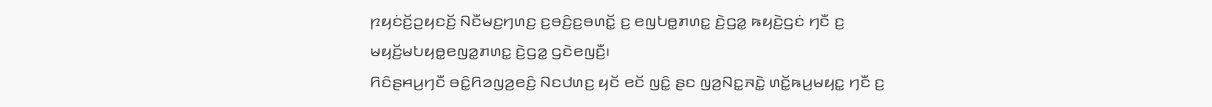ꤐꤟꤢꤦꤢꤩ꤬ꤑꤟꤢꤢꤩ꤬ ꤡꤢꤪꤗꤢ꤬ꤚꤛꤢ꤬ ꤢ꤬ꤋꤢꤨ꤬ꤢ꤬ꤋꤛꤢꤩ꤭ ꤢ꤬ ꤕꤜꤝꤥ꤭ꤊꤛꤢ꤭ ꤢꤧ꤬ꤞꤤ꤭ ꤒꤟꤢꤧ꤬ꤞꤢꤦ ꤚꤢꤪ ꤢ꤬ ꤗꤟꤢꤩ꤬ꤗꤝꤟꤥ꤭ꤕꤜꤤ꤭ꤊꤛꤢ꤭ ꤢꤧ꤬ꤞꤤ꤭ ꤞꤢꤧꤕꤜꤢꤪ꤬꤯
ꤖꤢꤨꤔꤌꤣ꤬ꤚꤢꤪ ꤋꤢꤨ꤭ꤖꤤꤜꤤ꤬ꤕꤢꤨ꤬ ꤡꤢꤓꤛꤢ꤬ ꤟꤢꤩ ꤕꤢꤩ ꤜꤢꤨ꤭ ꤔꤢ ꤜꤤ꤬ꤡꤢ꤭ꤏꤢꤧ꤭ ꤛꤢꤩ꤭ꤒꤣ꤬ꤗꤟꤢ꤭ ꤚꤢꤪ ꤢ꤬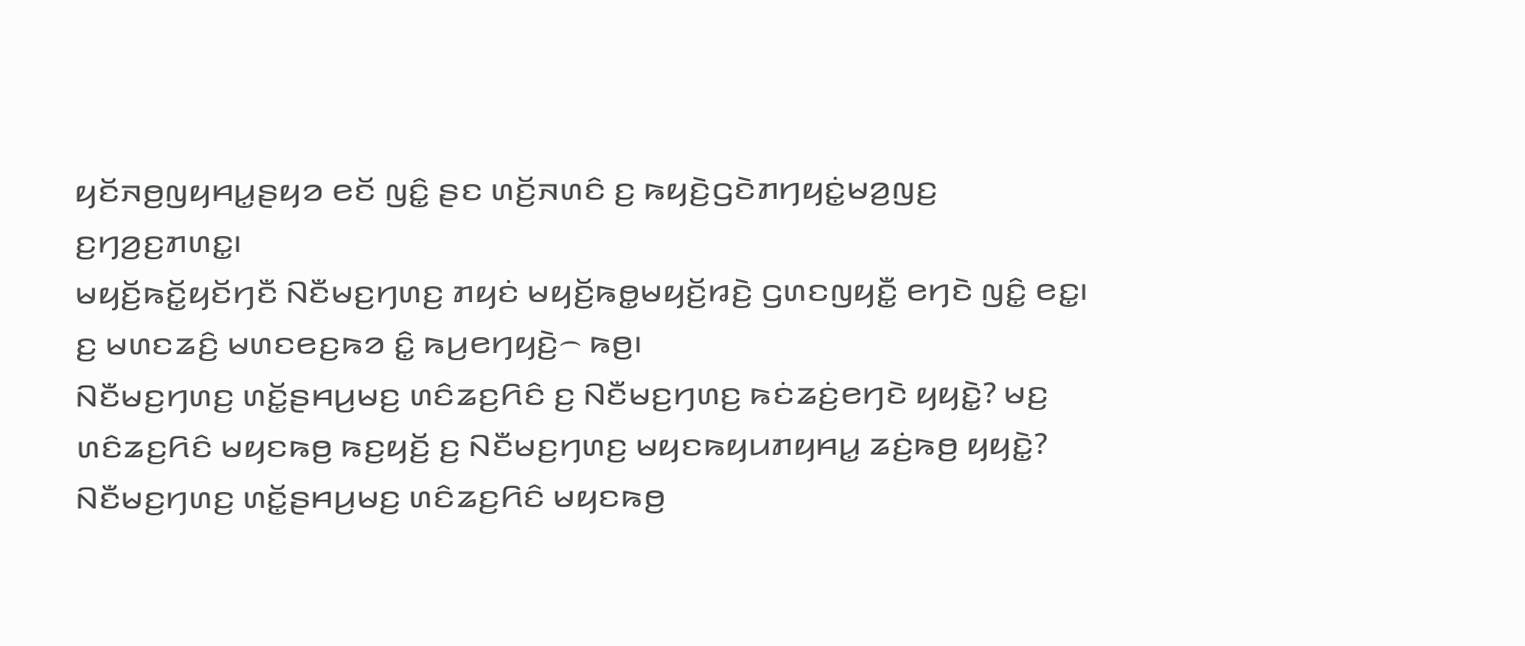ꤟꤢꤩꤏꤥ꤬ꤜꤟꤌꤣ꤭ꤔꤟꤤ ꤕꤢꤩ ꤜꤢꤨ꤭ ꤔꤢ ꤛꤢꤩ꤬ꤏꤛꤢꤨ ꤢ꤬ ꤒꤟꤢꤧ꤬ꤞꤢꤧꤊꤚꤟꤢꤦ꤭ꤗꤤ꤬ꤜꤢ꤬ ꤢ꤬ꤚꤤ꤬ꤢ꤬ꤊꤛꤢ꤭꤯
ꤗꤟꤢꤩ꤬ꤒꤢꤩ꤭ꤟꤢꤩꤚꤢꤪ ꤡꤢꤪꤗꤢ꤬ꤚꤛꤢ꤬ ꤊꤟꤢꤦ ꤗꤟꤢꤩ꤬ꤒꤥ꤭ꤗꤟꤢꤩ꤬ꤙꤢꤧ꤬ ꤞꤛꤢꤜꤟꤢꤪ꤭ ꤕꤚꤢꤧ ꤜꤢꤨ꤭ ꤕꤢ꤭꤯ ꤢ꤬ ꤗꤛꤢꤘꤢꤨ꤬ ꤗꤛꤢꤕꤢ꤬ꤒꤤ ꤢꤨ꤭ ꤒꤣ꤬ꤕꤚꤟꤢꤧ꤬꤮ ꤒꤥ꤬꤯
ꤡꤢꤪꤗꤢ꤬ꤚꤛꤢ꤬ ꤛꤢꤩ꤭ꤔꤌꤣ꤬ꤗꤢ꤬ ꤛꤢꤨꤘꤢ꤬ꤖꤢꤨ ꤢ꤬ ꤡꤢꤪꤗꤢ꤬ꤚꤛꤢ꤬ ꤒꤢꤦꤘꤢꤦ꤬ꤕꤚꤢꤧ ꤟꤟꤢꤧ꤭? ꤗꤢ꤬ ꤛꤢꤨꤘꤢ꤬ꤖꤢꤨ ꤗꤟꤢꤒꤥ꤬ ꤒꤢ꤬ꤟꤢꤩ꤬ ꤢ꤬ ꤡꤢꤪꤗꤢ꤬ꤚꤛꤢ꤬ ꤗꤟꤢꤒꤟꤣꤊꤟꤌꤣ꤭ ꤘꤢꤦ꤬ꤒꤥ꤬ ꤟꤟꤢꤧ꤭? ꤡꤢꤪꤗꤢ꤬ꤚꤛꤢ꤬ ꤛꤢꤩ꤭ꤔꤌꤣ꤬ꤗꤢ꤬ ꤛꤢꤨꤘꤢ꤬ꤖꤢꤨ ꤗꤟꤢꤒꤥ꤬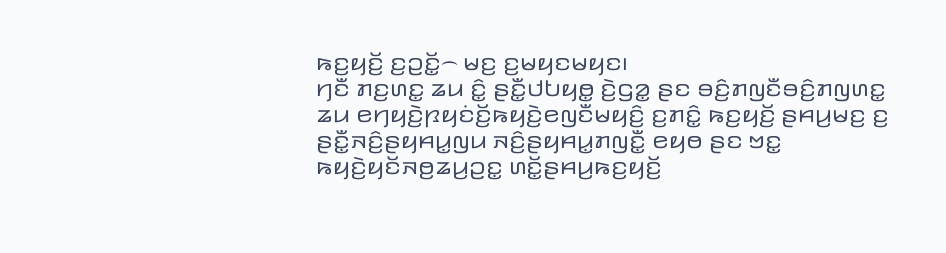ꤒꤢ꤬ꤟꤢꤩ꤬ ꤢ꤬ꤑꤢꤩ꤭꤮ ꤗꤢ꤬ ꤢ꤬ꤗꤟꤢꤗꤟꤢ꤯
ꤚꤢꤪ ꤊꤢ꤬ꤛꤢ꤭ ꤘꤣ ꤢꤨ꤭ ꤔꤢꤪ꤭ꤓꤝꤟꤥ꤭ ꤢꤧ꤬ꤞꤤ꤭ ꤔꤢ ꤋꤢꤨ꤬ꤊꤜꤢꤪꤋꤢꤨ꤬ꤊꤜꤛꤢ꤭ ꤘꤣ ꤕꤚꤟꤢꤧ꤬ꤐꤟꤢꤦꤢꤩ꤬ꤒꤟꤢꤧ꤬ꤕꤜꤢꤪꤗꤟꤢꤨ꤬ ꤢ꤬ꤊꤢꤨ꤭ ꤒꤢ꤬ꤟꤢꤩ꤬ ꤔꤌꤣ꤬ꤗꤢ꤬ ꤢ꤬ ꤔꤢꤪ꤭ꤏꤢꤨ꤬ꤔꤟꤌꤣ꤭ꤜꤣ ꤏꤢꤨ꤬ꤔꤟꤌꤣ꤭ꤊꤜꤢꤪ꤭ ꤕꤟꤥ ꤔꤢ ꤠꤢ꤭ ꤒꤟꤢꤧ꤬ꤟꤢꤩꤏꤥ꤬ꤘꤣ꤬ꤑꤢ꤭ ꤛꤢꤩ꤭ꤔꤌꤣ꤬ꤒꤢ꤬ꤟꤢꤩ꤬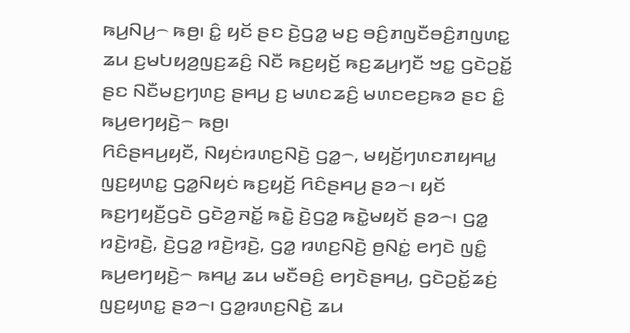ꤒꤣ꤬ꤡꤣ꤬꤮ ꤒꤥ꤬꤯ ꤢꤨ꤭ ꤟꤢꤩ ꤔꤢ ꤢꤧ꤬ꤞꤤ꤭ ꤗꤢ꤬ ꤋꤢꤨ꤬ꤊꤜꤢꤪꤋꤢꤨ꤬ꤊꤜꤛꤢ꤭ ꤘꤣ ꤢ꤬ꤗꤝꤟꤤ꤬ꤜꤢ꤬ꤘꤢꤨ꤬ ꤡꤢꤪ ꤒꤢ꤬ꤟꤢꤩ꤬ ꤒꤢ꤬ꤘꤣ꤬ꤚꤢꤪ ꤠꤢ꤭ ꤞꤢꤧꤑꤢꤩ꤭ ꤔꤢ ꤡꤢꤪꤗꤢ꤬ꤚꤛꤢ꤬ ꤔꤌꤣ꤬ ꤢ꤬ ꤗꤛꤢꤘꤢꤨ꤬ ꤗꤛꤢꤕꤢ꤬ꤒꤤ ꤔꤢ ꤢꤨ꤭ ꤒꤣ꤬ꤕꤚꤟꤢꤧ꤬꤮ ꤒꤥ꤬꤯
ꤖꤢꤨꤔꤌꤣ꤬ꤟꤢꤪ, ꤡꤟꤢꤦꤙꤛꤢ꤬ꤡꤢꤧ꤬ ꤞꤤ꤭꤮, ꤗꤟꤢꤩ꤬ꤚꤛꤢꤊꤟꤌꤣ꤭ ꤜꤢ꤬ꤟꤛꤢ꤭ ꤞꤤ꤭ꤡꤟꤢꤦ ꤒꤢ꤬ꤟꤢꤩ꤬ ꤖꤢꤨꤔꤌꤣ꤬ ꤔꤤ꤮꤯ ꤟꤢꤩ ꤒꤢ꤬ꤚꤟꤢꤪ꤬ꤞꤢꤧ ꤞꤢꤧꤤ꤬ꤏꤢꤩ꤭ ꤒꤢꤧ꤭ ꤢꤧ꤬ꤞꤤ꤭ ꤒꤢꤧ꤭ꤗꤟꤢꤩ ꤔꤤ꤮꤯ ꤞꤤ꤭ ꤙꤢꤧ꤬ꤙꤢꤧ꤬, ꤢꤧ꤬ꤞꤤ꤭ ꤙꤢꤧ꤬ꤙꤢꤧ꤬, ꤞꤤ꤭ ꤙꤛꤢ꤬ꤡꤢꤧ꤬ ꤥ꤬ꤡꤢꤦ꤭ ꤕꤚꤢꤧ ꤜꤢꤨ꤭ ꤒꤣ꤬ꤕꤚꤟꤢꤧ꤬꤮ ꤒꤌꤣ꤭ ꤘꤣ ꤗꤢꤪꤋꤢꤨ꤬ ꤕꤚꤢꤧꤔꤌꤣ꤬, ꤞꤢꤧꤑꤢꤩ꤭ꤘꤢꤦ꤬ ꤜꤢ꤬ꤟꤛꤢ꤭ ꤔꤤ꤮꤯ ꤞꤤ꤭ꤙꤛꤢ꤬ꤡꤢꤧ꤬ ꤘꤣ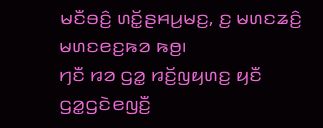ꤗꤢꤪꤋꤢꤨ꤬ ꤛꤢꤩ꤭ꤔꤌꤣ꤬ꤗꤢ꤬, ꤢ꤬ ꤗꤛꤢꤘꤢꤨ꤬ ꤗꤛꤢꤕꤢ꤬ꤒꤤ ꤒꤥ꤬꤯
ꤚꤢꤪ ꤙꤤ ꤞꤤ꤭ ꤙꤢꤩ꤬ꤜꤟꤛꤢ꤬ ꤟꤢꤪ ꤞꤤ꤭ꤞꤢꤧꤕꤜꤢꤪ꤬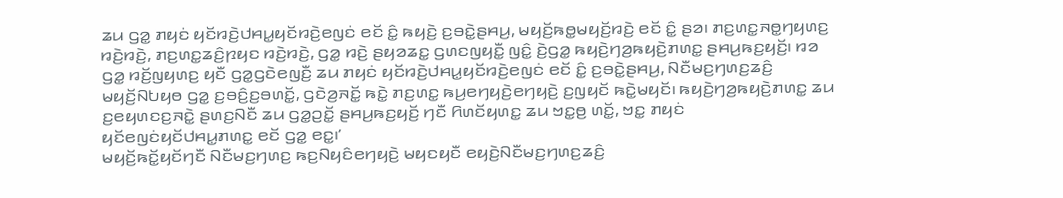ꤘꤣ ꤞꤤ꤭ ꤊꤟꤢꤦ ꤟꤢꤩꤙꤢꤧ꤬ꤓꤌꤣ꤭ꤟꤢꤩꤙꤢꤧ꤬ꤕꤜꤢꤦ ꤕꤢꤩ ꤢꤨ꤭ ꤒꤟꤢꤧ꤬ ꤢ꤬ꤋꤢꤧ꤭ꤔꤌꤣ꤬, ꤗꤟꤢꤩ꤬ꤒꤥ꤭ꤗꤟꤢꤩ꤬ꤙꤢꤧ꤬ ꤕꤢꤩ ꤢꤨ꤭ ꤔꤤ꤯ ꤊꤢ꤬ꤛꤢ꤭ꤏꤥ꤭ꤚꤟꤛꤢ꤬ ꤙꤢꤧ꤬ꤙꤢꤧ꤬, ꤊꤢ꤬ꤛꤢ꤭ꤘꤢꤨ꤬ꤐꤟꤢ ꤙꤢꤧ꤬ꤙꤢꤧ꤬, ꤞꤤ꤭ ꤙꤢꤧ꤬ ꤔꤟꤤꤘꤢ꤭ ꤞꤛꤢꤜꤟꤢꤪ꤭ ꤜꤢꤨ꤭ ꤢꤧ꤬ꤞꤤ꤭ ꤒꤟꤢꤧ꤬ꤚꤤ꤬ꤒꤟꤢꤧ꤬ꤊꤛꤢ꤭ ꤔꤌꤣ꤬ꤒꤢ꤬ꤟꤢꤩ꤬꤯ ꤙꤤ ꤞꤤ꤭ ꤙꤢꤩ꤬ꤜꤟꤛꤢ꤬ ꤟꤢꤪ ꤞꤤ꤭ꤞꤢꤧꤕꤜꤢꤪ꤬ ꤘꤣ ꤊꤟꤢꤦ ꤟꤢꤩꤙꤢꤧ꤬ꤓꤌꤣ꤭ꤟꤢꤩꤙꤢꤧ꤬ꤕꤜꤢꤦ ꤕꤢꤩ ꤢꤨ꤭ ꤢ꤬ꤋꤢꤧ꤭ꤔꤌꤣ꤬, ꤡꤢꤪꤗꤢ꤬ꤚꤛꤢ꤬ꤘꤢꤨ꤬ ꤗꤟꤢꤩ꤬ꤡꤝꤟꤥ ꤞꤤ꤭ ꤢ꤬ꤋꤢꤨ꤬ꤢ꤬ꤋꤛꤢꤩ꤭, ꤞꤢꤧꤤ꤬ꤏꤢꤩ꤭ ꤒꤢꤧ꤭ ꤊꤢ꤬ꤛꤢ꤭ ꤒꤣ꤬ꤕꤚꤟꤢꤧ꤬ꤕꤚꤟꤢꤧ꤬ ꤢ꤬ꤜꤟꤢꤩ ꤒꤢꤧ꤭ꤗꤟꤢꤩ꤯ ꤒꤟꤢꤧ꤬ꤚꤤ꤬ꤒꤟꤢꤧ꤬ꤊꤛꤢ꤭ ꤘꤣ ꤢ꤬ꤕꤟꤛꤢꤢ꤬ꤏꤢꤧ꤭ ꤔꤛꤢ꤬ꤡꤢꤪ ꤘꤣ ꤞꤤ꤭ꤑꤢꤩ꤭ ꤔꤌꤣ꤬ꤒꤢ꤬ꤟꤢꤩ꤬ ꤚꤢꤪ ꤖꤛꤢꤩꤟꤛꤢ꤭ ꤘꤣ ꤠꤢ꤭ꤥ꤬ ꤛꤢꤩ꤭, ꤠꤢ꤭ ꤊꤟꤢꤦ ꤟꤢꤩꤕꤜꤢꤦꤟꤢꤩꤓꤌꤣ꤭ꤊꤛꤢ꤭ ꤕꤢꤩ ꤞꤤ꤭ ꤕꤢ꤭꤯’
ꤗꤟꤢꤩ꤬ꤒꤢꤩ꤭ꤟꤢꤩꤚꤢꤪ ꤡꤢꤪꤗꤢ꤬ꤚꤛꤢ꤬ ꤒꤢ꤬ꤡꤟꤢꤨꤕꤚꤟꤢꤧ꤬ ꤗꤟꤢꤟꤢꤪ ꤕꤟꤢꤧ꤬ꤡꤢꤪꤗꤢ꤬ꤚꤛꤢ꤬ꤘꤢꤨ꤬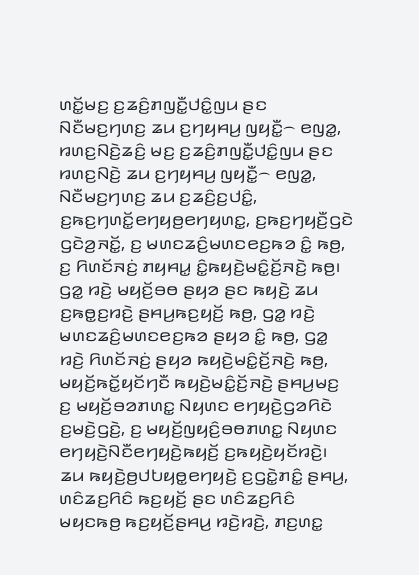ꤛꤢꤩ꤭ꤗꤢ꤬ ꤢ꤬ꤘꤢꤨ꤬ꤊꤜꤢꤪ꤭ꤓꤢꤨ꤭ꤜꤣ ꤔꤢ ꤡꤢꤪꤗꤢ꤬ꤚꤛꤢ꤬ ꤘꤣ ꤢ꤬ꤚꤟꤌꤣ꤬ ꤜꤟꤢꤪ꤭꤮ ꤕꤜꤤ꤭, ꤙꤛꤢ꤬ꤡꤢꤧ꤬ꤘꤢꤨ꤬ ꤗꤢ꤬ ꤢ꤬ꤘꤢꤨ꤬ꤊꤜꤢꤪ꤭ꤓꤢꤨ꤭ꤜꤣ ꤔꤢ ꤙꤛꤢ꤬ꤡꤢꤧ꤬ ꤘꤣ ꤢ꤬ꤚꤟꤌꤣ꤬ ꤜꤟꤢꤪ꤭꤮ ꤕꤜꤤ꤭, ꤡꤢꤪꤗꤢ꤬ꤚꤛꤢ꤬ ꤘꤣ ꤢ꤬ꤘꤢꤨ꤬ꤢ꤬ꤓꤢꤨ꤭, ꤢ꤬ꤒꤢ꤬ꤚꤛꤢꤩ꤭ꤕꤚꤟꤥ꤬ꤕꤚꤟꤛꤢ꤭, ꤢ꤬ꤒꤢ꤬ꤚꤟꤢꤪ꤬ꤞꤢꤧ ꤞꤢꤧꤤ꤬ꤏꤢꤩ꤭, ꤢ꤬ ꤗꤛꤢꤘꤢꤨ꤬ꤗꤛꤢꤕꤢ꤬ꤒꤤ ꤢꤨ꤭ ꤒꤥ꤬, ꤢ꤬ ꤖꤛꤢꤩꤏꤢꤦ꤬ ꤊꤟꤌꤣ꤭ ꤢꤨ꤭ꤒꤟꤢꤧ꤬ꤗꤢꤨ꤭ꤢꤩ꤬ꤏꤢꤧ꤬ ꤒꤥ꤬꤯
ꤞꤤ꤭ ꤙꤢꤧ꤬ ꤗꤟꤢꤩ꤬ꤋꤥ ꤔꤟꤤ ꤔꤢ ꤒꤟꤢꤧ꤬ ꤘꤣ ꤢ꤬ꤒꤥ꤭ꤢ꤬ꤙꤢꤧ꤬ ꤔꤌꤣ꤬ꤒꤢ꤬ꤟꤢꤩ꤬ ꤒꤥ꤬, ꤞꤤ꤭ ꤙꤢꤧ꤬ ꤗꤛꤢꤘꤢꤨ꤬ꤗꤛꤢꤕꤢ꤬ꤒꤤ ꤔꤟꤤ ꤢꤨ꤭ ꤒꤥ꤬, ꤞꤤ꤭ ꤙꤢꤧ꤬ ꤖꤛꤢꤩꤏꤢꤦ꤬ ꤔꤟꤤ ꤒꤟꤢꤧ꤬ꤗꤢꤨ꤭ꤢꤩ꤬ꤏꤢꤧ꤬ ꤒꤥ꤬, ꤗꤟꤢꤩ꤬ꤒꤢꤩ꤭ꤟꤢꤩꤚꤢꤪ ꤒꤟꤢꤧ꤬ꤗꤢꤨ꤭ꤢꤩ꤬ꤏꤢꤧ꤬ ꤔꤌꤣ꤬ꤗꤢ꤬ ꤢ꤬ ꤗꤟꤢꤩ꤬ꤋꤤꤊꤛꤢ꤭ ꤡꤟꤛꤢ ꤕꤚꤟꤢꤧ꤬ꤞꤤꤖꤢꤧ ꤢ꤬ꤗꤢꤧ꤬ꤞꤢꤧ꤬, ꤢ꤬ ꤗꤟꤢꤩ꤬ꤜꤟꤢꤨ꤬ꤋꤥꤊꤛꤢ꤭ ꤡꤟꤛꤢ ꤕꤚꤟꤢꤧ꤬ꤡꤢꤪꤕꤚꤟꤢꤧ꤬ꤒꤟꤢꤩ꤬ ꤢ꤬ꤒꤟꤢꤧ꤬ꤟꤢꤩꤙꤢꤧ꤬꤯
ꤘꤣ ꤒꤟꤢꤧ꤬ꤥ꤬ꤓꤝꤟꤥ꤭ꤕꤚꤟꤢꤧ꤬ ꤢ꤬ꤞꤢꤧ꤭ꤊꤢꤨ꤭ ꤔꤌꤣ꤬, ꤛꤢꤨꤘꤢ꤬ꤖꤢꤨ ꤒꤢ꤬ꤟꤢꤩ꤬ ꤔꤢ ꤛꤢꤨꤘꤢ꤬ꤖꤢꤨ ꤗꤟꤢꤒꤥ꤬ ꤒꤢ꤬ꤟꤢꤩ꤬ꤔꤌꤣ꤬ ꤙꤢꤧ꤬ꤙꤢꤧ꤬, ꤊꤢ꤬ꤛꤢ꤭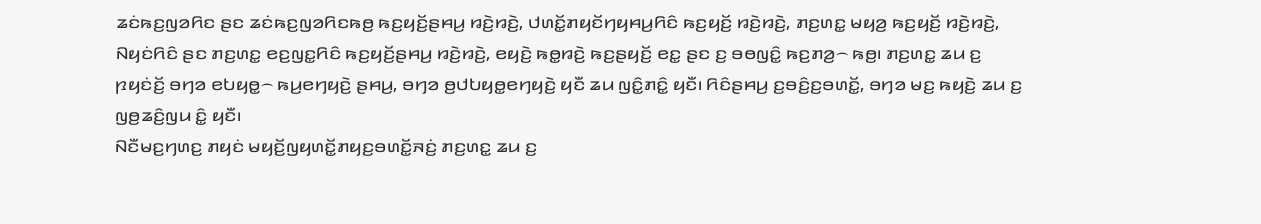ꤘꤢꤦꤒꤢ꤬ꤜꤤꤖꤢ ꤔꤢ ꤘꤢꤦꤒꤢ꤬ꤜꤤꤖꤢꤒꤥ꤬ ꤒꤢ꤬ꤟꤢꤩ꤬ꤔꤌꤣ꤬ ꤙꤢꤧ꤬ꤙꤢꤧ꤬, ꤓꤛꤢꤩ꤭ꤊꤟꤢꤩꤚꤟꤌꤣ꤬ꤖꤢꤨ ꤒꤢ꤬ꤟꤢꤩ꤬ ꤙꤢꤧ꤬ꤙꤢꤧ꤬, ꤊꤢ꤬ꤛꤢ꤭ ꤗꤟꤤ꤬ ꤒꤢ꤬ꤟꤢꤩ꤬ ꤙꤢꤧ꤬ꤙꤢꤧ꤬, ꤡꤟꤢꤦꤖꤢꤨ ꤔꤢ ꤊꤢ꤬ꤛꤢ꤭ ꤕꤢ꤬ꤜꤢ꤭ꤖꤢꤨ ꤒꤢ꤬ꤟꤢꤩ꤬ꤔꤌꤣ꤬ ꤙꤢꤧ꤬ꤙꤢꤧ꤬, ꤕꤟꤢꤧ꤬ ꤒꤥ꤭ꤙꤢꤧ꤬ ꤒꤢ꤬ꤔꤟꤢꤩ꤬ ꤕꤢ꤭ ꤔꤢ ꤢ꤬ ꤋꤥꤜꤢꤨ꤭ ꤒꤢ꤬ꤊꤤ꤬꤮ ꤒꤥ꤬꤯ ꤊꤢ꤬ꤛꤢ꤭ ꤘꤣ ꤢ꤬ ꤐꤟꤢꤦꤢꤩ꤬ ꤋꤚꤤ ꤕꤝꤟꤥ꤭꤮ ꤒꤣ꤬ꤕꤚꤟꤢꤧ꤬ ꤔꤌꤣ꤬, ꤋꤚꤤ ꤥ꤬ꤓꤝꤟꤥ꤭ꤕꤚꤟꤢꤧ꤬ ꤟꤢꤪ ꤘꤣ ꤜꤢꤨ꤭ꤊꤢꤨ꤭ ꤟꤢꤪ꤯ ꤖꤢꤨꤔꤌꤣ꤬ ꤢ꤬ꤋꤢꤨ꤬ꤢ꤬ꤋꤛꤢꤩ꤭, ꤋꤚꤤ ꤗꤢ꤬ ꤒꤟꤢꤧ꤬ ꤘꤣ ꤢ꤬ ꤜꤥ꤬ꤘꤢꤨ꤬ꤜꤣ ꤢꤨ꤭ ꤟꤢꤪ꤯
ꤡꤢꤪꤗꤢ꤬ꤚꤛꤢ꤬ ꤊꤟꤢꤦ ꤗꤟꤢꤩ꤬ꤜꤟꤛꤢꤩ꤭ꤊꤟꤢ꤬ꤋꤛꤢꤩ꤭ꤏꤢꤦ꤬ ꤊꤢ꤬ꤛꤢ꤭ ꤘꤣ ꤢ꤬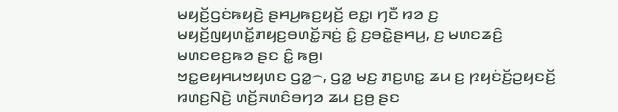ꤗꤟꤢꤩ꤬ꤞꤢꤦꤒꤟꤢꤧ꤬ ꤔꤌꤣ꤬ꤒꤢ꤬ꤟꤢꤩ꤬ ꤕꤢ꤭꤯ ꤚꤢꤪ ꤙꤤ ꤢ꤬ ꤗꤟꤢꤩ꤬ꤜꤟꤛꤢꤩ꤭ꤊꤟꤢ꤬ꤋꤛꤢꤩ꤭ꤏꤢꤦ꤬ ꤢꤨ꤭ ꤢ꤬ꤋꤢꤧ꤭ꤔꤌꤣ꤬, ꤢ꤬ ꤗꤛꤢꤘꤢꤨ꤬ ꤗꤛꤢꤕꤢ꤬ꤒꤤ ꤔꤢ ꤢꤨ꤭ ꤒꤥ꤬꤯
ꤠꤢ꤭ꤕꤟꤌꤣꤠꤟꤛꤢ ꤞꤤ꤭꤮, ꤞꤤ꤭ ꤗꤢ꤬ ꤊꤢ꤬ꤛꤢ꤭ ꤘꤣ ꤢ꤬ ꤐꤟꤢꤦꤢꤩ꤬ꤑꤟꤢꤢꤩ꤬ ꤙꤛꤢ꤬ꤡꤢꤧ꤬ ꤛꤢꤩ꤬ꤏꤛꤢꤨꤋꤚꤤ ꤘꤣ ꤢ꤬ꤥ꤬ ꤔꤢ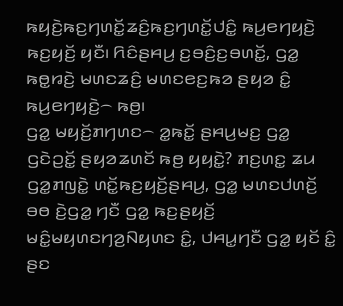ꤒꤟꤢꤧ꤬ꤒꤢ꤬ꤚꤛꤢꤩ꤭ꤘꤢꤨ꤬ꤒꤢ꤬ꤚꤛꤢꤩ꤭ꤓꤢꤨ꤭ ꤒꤣ꤬ꤕꤚꤟꤢꤧ꤬ ꤒꤢ꤬ꤟꤢꤩ꤬ ꤟꤢꤪ꤯ ꤖꤢꤨꤔꤌꤣ꤬ ꤢ꤬ꤋꤢꤨ꤬ꤢ꤬ꤋꤛꤢꤩ꤭, ꤞꤤ꤭ ꤒꤥ꤭ꤙꤢꤧ꤬ ꤗꤛꤢꤘꤢꤨ꤬ ꤗꤛꤢꤕꤢ꤬ꤒꤤ ꤔꤟꤤ ꤢꤨ꤭ ꤒꤣ꤬ꤕꤚꤟꤢꤧ꤬꤮ ꤒꤥ꤬꤯
ꤞꤤ꤭ ꤗꤟꤢꤩ꤬ꤊꤚꤛꤢ꤮ ꤤ꤭ꤒꤢꤩ꤭ ꤔꤌꤣ꤬ꤗꤢ꤬ ꤞꤤ꤭ ꤞꤢꤧꤑꤢꤩ꤭ ꤔꤟꤤꤘꤛꤢꤩ ꤒꤥ꤬ ꤟꤟꤢꤧ꤭? ꤊꤢ꤬ꤛꤢ꤭ ꤘꤣ ꤞꤤ꤭ꤊꤜꤢꤧ꤭ ꤛꤢꤩ꤭ꤒꤢ꤬ꤟꤢꤩ꤬ꤔꤌꤣ꤬, ꤞꤤ꤭ ꤗꤛꤢꤓꤛꤢꤩ꤬ ꤋꤥ ꤢꤧ꤬ꤞꤤ꤭ ꤚꤢꤪ ꤞꤤ꤭ ꤒꤢ꤬ꤔꤟꤢꤩ꤬ ꤗꤢꤨ꤭ꤗꤟꤛꤢꤚꤤ꤬ꤡꤟꤛꤢ ꤢꤨ꤭, ꤓꤌꤣ꤭ꤚꤢꤪ ꤞꤤ꤭ ꤟꤢꤩ ꤢꤨ꤭ ꤔꤢ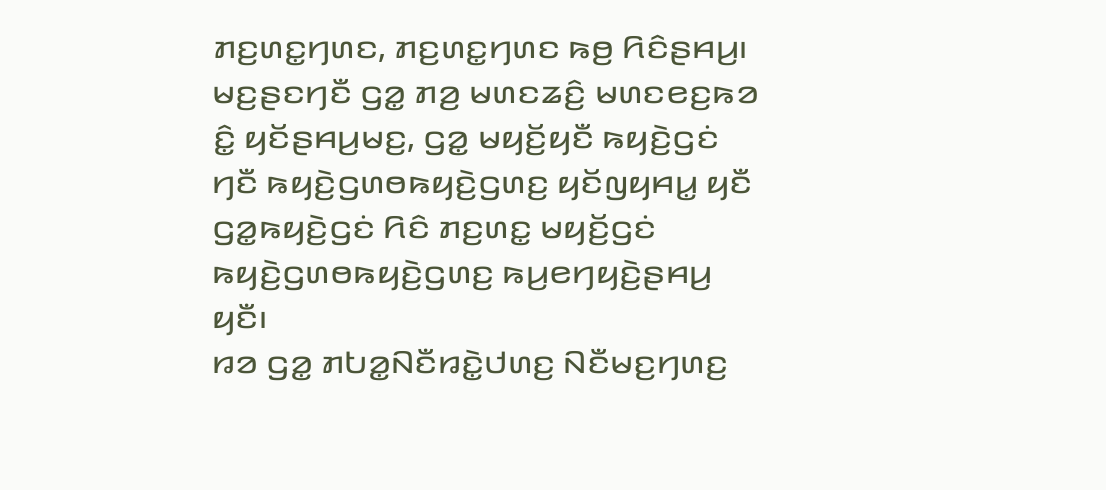ꤊꤢ꤬ꤛꤢ꤭ꤚꤛꤢ, ꤊꤢ꤬ꤛꤢ꤭ꤚꤛꤢ ꤒꤥ꤬ ꤖꤢꤨꤔꤌꤣ꤬꤯
ꤗꤢ꤬ꤔꤢꤚꤢꤪ ꤞꤤ꤭ ꤊꤤ꤬ ꤗꤛꤢꤘꤢꤨ꤬ ꤗꤛꤢꤕꤢ꤬ꤒꤤ ꤢꤨ꤭ ꤟꤢꤩꤔꤌꤣ꤬ꤗꤢ꤬, ꤞꤤ꤭ ꤗꤟꤢꤩ꤬ꤟꤢꤪ ꤒꤟꤢꤧ꤬ꤞꤢꤦ ꤚꤢꤪ ꤒꤟꤢꤧ꤬ꤞꤛꤥꤒꤟꤢꤧ꤬ꤞꤛꤢ꤬ ꤟꤢꤩꤜꤟꤌꤣ꤭ ꤟꤢꤪ ꤞꤤ꤭ꤒꤟꤢꤧ꤬ꤞꤢꤦ ꤖꤢꤨ ꤊꤢ꤬ꤛꤢ꤭ ꤗꤟꤢꤩ꤬ꤞꤢꤦ ꤒꤟꤢꤧ꤬ꤞꤛꤥꤒꤟꤢꤧ꤬ꤞꤛꤢ꤬ ꤒꤣ꤬ꤕꤚꤟꤢꤧ꤬ꤔꤌꤣ꤬ ꤟꤢꤪ꤯
ꤙꤤ ꤞꤤ꤭ ꤊꤝꤤ꤭ꤡꤢꤪꤙꤢꤧ꤭ꤓꤛꤢ꤬ ꤡꤢꤪꤗꤢ꤬ꤚꤛꤢ꤬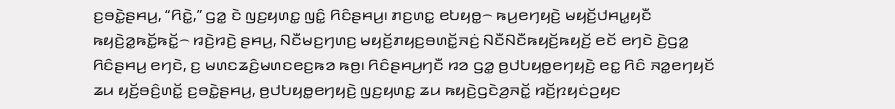ꤢ꤬ꤋꤢꤧ꤭ꤔꤌꤣ꤬, “ꤖꤢꤧ꤭,” ꤞꤤ꤭ ꤢꤧ ꤜꤢ꤬ꤟꤛꤢ꤭ ꤜꤢꤨ꤭ ꤖꤢꤨꤔꤌꤣ꤬꤯ ꤊꤢ꤬ꤛꤢ꤭ ꤕꤝꤟꤥ꤭꤮ ꤒꤣ꤬ꤕꤚꤟꤢꤧ꤬ ꤗꤟꤢꤩ꤬ꤓꤌꤣ꤭ꤟꤢꤪ ꤒꤟꤢꤧ꤬ꤤ꤭ꤒꤢꤩ꤭ꤒꤢꤩ꤭꤮ ꤙꤢꤧ꤬ꤙꤢꤧ꤬ ꤔꤌꤣ꤬, ꤡꤢꤪꤗꤢ꤬ꤚꤛꤢ꤬ ꤗꤟꤢꤩ꤬ꤊꤟꤢ꤬ꤋꤛꤢꤩ꤭ꤏꤢꤦ꤬ ꤡꤢꤪꤡꤢꤪꤒꤟꤢꤩ꤬ꤒꤟꤢꤩ꤬ ꤕꤢꤩ ꤕꤚꤢꤧ ꤢꤧ꤬ꤞꤤ꤭ ꤖꤢꤨꤔꤌꤣ꤬ ꤕꤚꤢꤧ, ꤢ꤬ ꤗꤛꤢꤘꤢꤨ꤬ꤗꤛꤢꤕꤢ꤬ꤒꤤ ꤒꤥ꤬꤯ ꤖꤢꤨꤔꤌꤣ꤬ꤚꤢꤪ ꤙꤤ ꤞꤤ꤭ ꤥ꤬ꤓꤝꤟꤥ꤭ꤕꤚꤟꤢꤧ꤬ ꤕꤢ꤭ ꤖꤢꤨ ꤏꤤ꤭ꤕꤚꤟꤢꤩ ꤘꤣ ꤟꤢꤩ꤬ꤋꤢꤨ꤬ꤛꤢꤩ꤭ ꤢ꤬ꤋꤢꤧ꤭ꤔꤌꤣ꤬, ꤥ꤬ꤓꤝꤟꤥ꤭ꤕꤚꤟꤢꤧ꤬ ꤜꤢ꤬ꤟꤛꤢ꤭ ꤘꤣ ꤒꤟꤢꤧ꤬ꤞꤢꤧꤤ꤬ꤏꤢꤩ꤭ ꤙꤢꤩ꤬ꤐꤟꤢꤦꤑꤟꤢ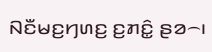ꤡꤢꤪꤗꤢ꤬ꤚꤛꤢ꤬ ꤢ꤬ꤊꤢꤨ꤭ ꤔꤤ꤮꤯